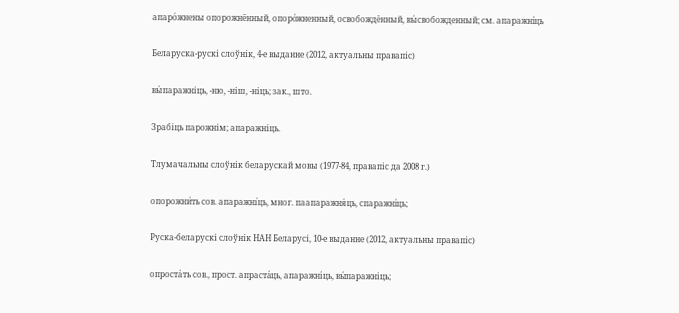апаро́жнены опорожнённый, опоро́жненный, освобождённый, вы́свобожденный; см. апаражні́ць

Беларуска-рускі слоўнік, 4-е выданне (2012, актуальны правапіс)

вы́паражніць, ‑ню, ‑ніш, ‑ніць; зак., што.

Зрабіць парожнім; апаражніць.

Тлумачальны слоўнік беларускай мовы (1977-84, правапіс да 2008 г.)

опорожни́ть сов. апаражні́ць, мног. паапаражня́ць, спаражні́ць;

Руска-беларускі слоўнік НАН Беларусі, 10-е выданне (2012, актуальны правапіс)

опроста́ть сов., прост. апраста́ць, апаражні́ць, вы́паражніць;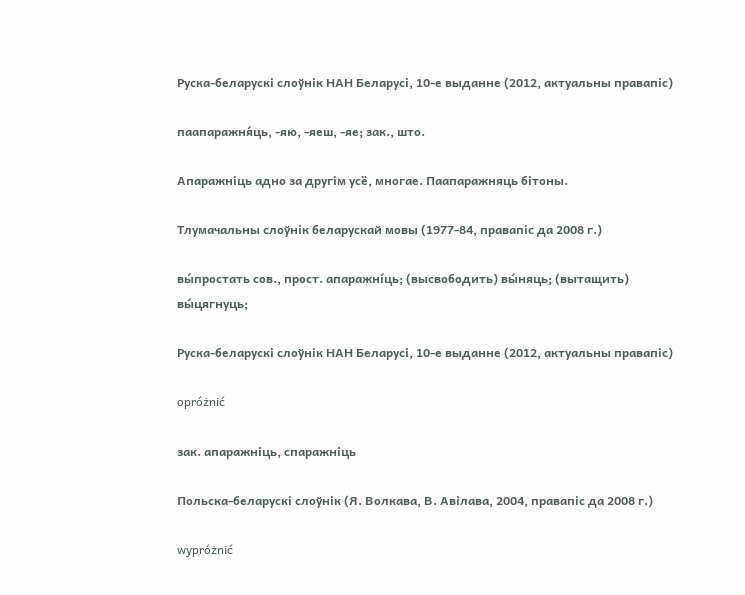Руска-беларускі слоўнік НАН Беларусі, 10-е выданне (2012, актуальны правапіс)

паапаражня́ць, ‑яю, ‑яеш, ‑яе; зак., што.

Апаражніць адно за другім усё, многае. Паапаражняць бітоны.

Тлумачальны слоўнік беларускай мовы (1977-84, правапіс да 2008 г.)

вы́простать сов., прост. апаражні́ць; (высвободить) вы́няць; (вытащить) вы́цягнуць;

Руска-беларускі слоўнік НАН Беларусі, 10-е выданне (2012, актуальны правапіс)

opróżnić

зак. апаражніць, спаражніць

Польска-беларускі слоўнік (Я. Волкава, В. Авілава, 2004, правапіс да 2008 г.)

wypróżnić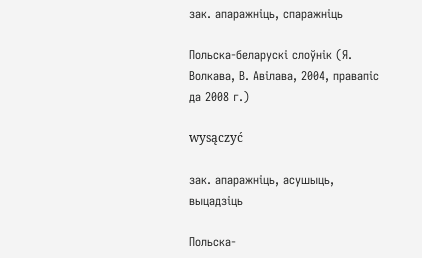зак. апаражніць, спаражніць

Польска-беларускі слоўнік (Я. Волкава, В. Авілава, 2004, правапіс да 2008 г.)

wysączyć

зак. апаражніць, асушыць, выцадзіць

Польска-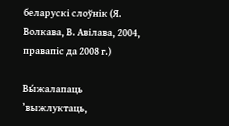беларускі слоўнік (Я. Волкава, В. Авілава, 2004, правапіс да 2008 г.)

Вы́жалапаць ’выжлуктаць,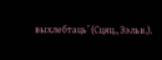выхлебтаць’ (Сцяц., Зэльв.).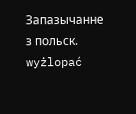Запазычанне з польск. wyżlopać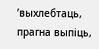’выхлебтаць, прагна выпіць,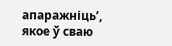апаражніць’, якое ў сваю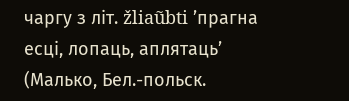чаргу з літ. žliaũbti ’прагна есці, лопаць, аплятаць’ (Малько, Бел.-польск.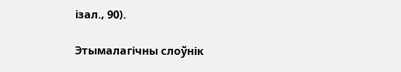ізал., 90).

Этымалагічны слоўнік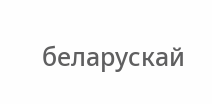беларускай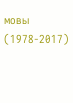мовы (1978-2017)